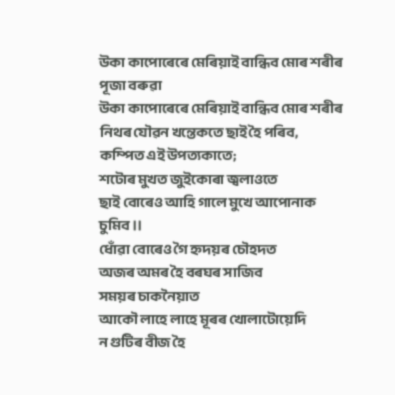উকা কাপোৰেৰে মেৰিয়াই বান্ধিব মোৰ শৰীৰ
পূজা বৰুৱা
উকা কাপোৰেৰে মেৰিয়াই বান্ধিব মোৰ শৰীৰ
নিথৰ যৌৱন খন্তেকতে ছাই হৈ পৰিব,
কম্পিত এই উপত্যকাতে;
শটোৰ মুখত জুইকোৰা জ্বলাওতে
ছাই বোৰেও আহি গালে মুখে আপোনাক চুমিব।।
ধোঁৱা বোৰেও গৈ হ্নদয়ৰ চৌহদত
অজৰ অমৰ হৈ বৰঘৰ সাজিব
সময়ৰ চাকনৈয়াত
আকৌ লাহে লাহে মূৰৰ খোলাটোয়েদি
ন গুটিৰ বীজ হৈ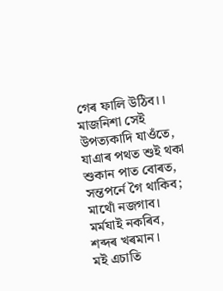গেৰ ফালি উঠিব।।
মাজনিশা সেই উপত্যকাদি যাওঁতে,
যাএাৰ পথত শুই থকা শুকান পাত বোৰত,
সন্তপৰ্নে গৈ থাকিব;
মাথোঁ নজগাব।
মৰ্মযাই নকৰিব,
শব্দৰ খৰমান।
মই এচাতি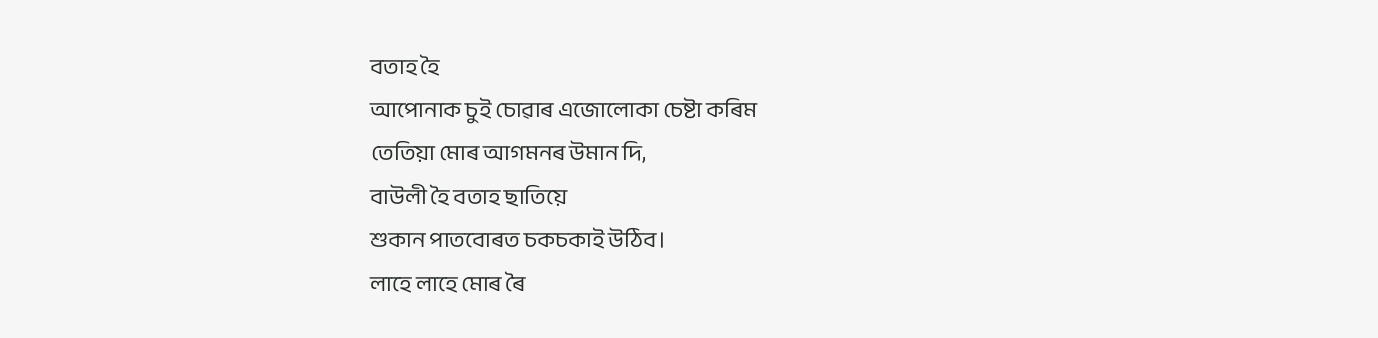বতাহ হৈ
আপোনাক চুই চোৱাৰ এজোলোকা চেষ্টা কৰিম
তেতিয়া মোৰ আগমনৰ উমান দি,
বাউলী হৈ বতাহ ছাতিয়ে
শুকান পাতবোৰত চকচকাই উঠিব।
লাহে লাহে মোৰ ৰৈ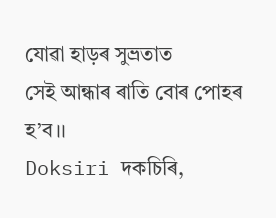যোৱা হাড়ৰ সুভ্ৰতাত
সেই আন্ধাৰ ৰাতি বোৰ পোহৰ হ’ব।।
Doksiri দকচিৰি,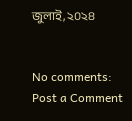জুলাই, ২০২৪


No comments:
Post a Comment